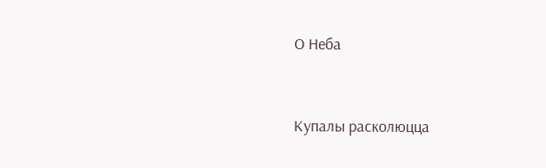О Неба


Купалы расколюцца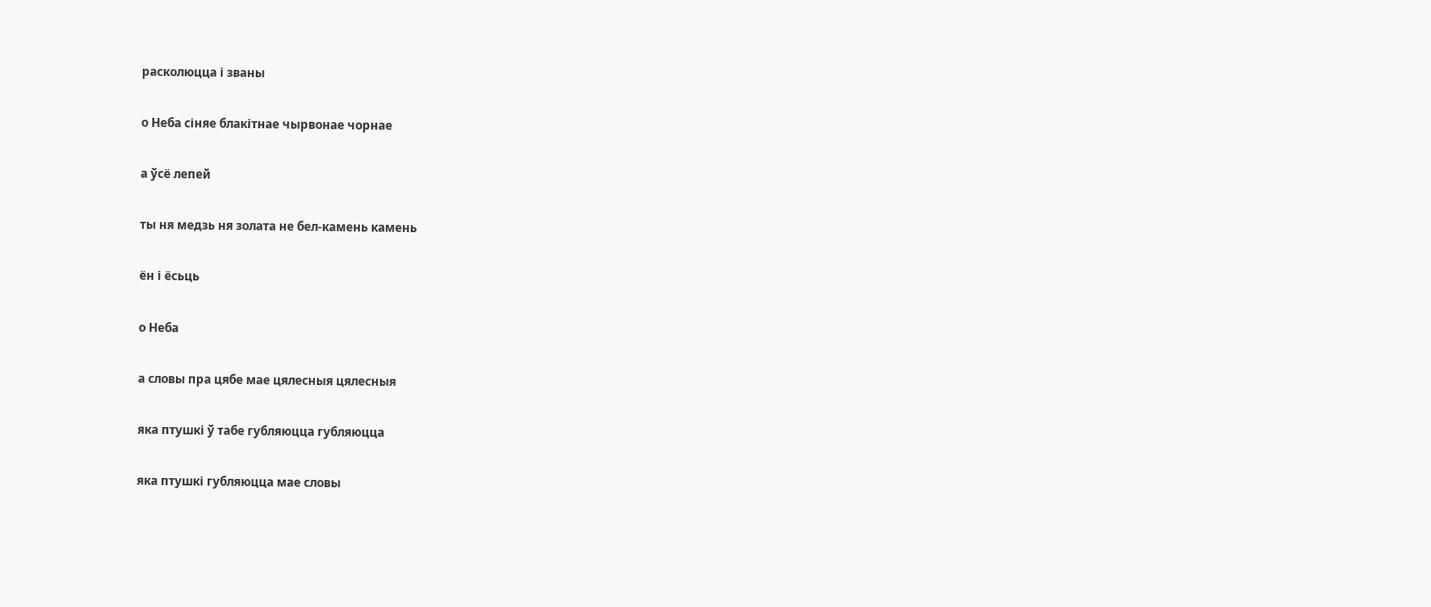расколюцца і званы

о Неба сіняе блакітнае чырвонае чорнае

а ўсё лепей

ты ня медзь ня золата не бел-камень камень

ён і ёсьць

о Неба

а словы пра цябе мае цялесныя цялесныя

яка птушкі ў табе губляюцца губляюцца

яка птушкі губляюцца мае словы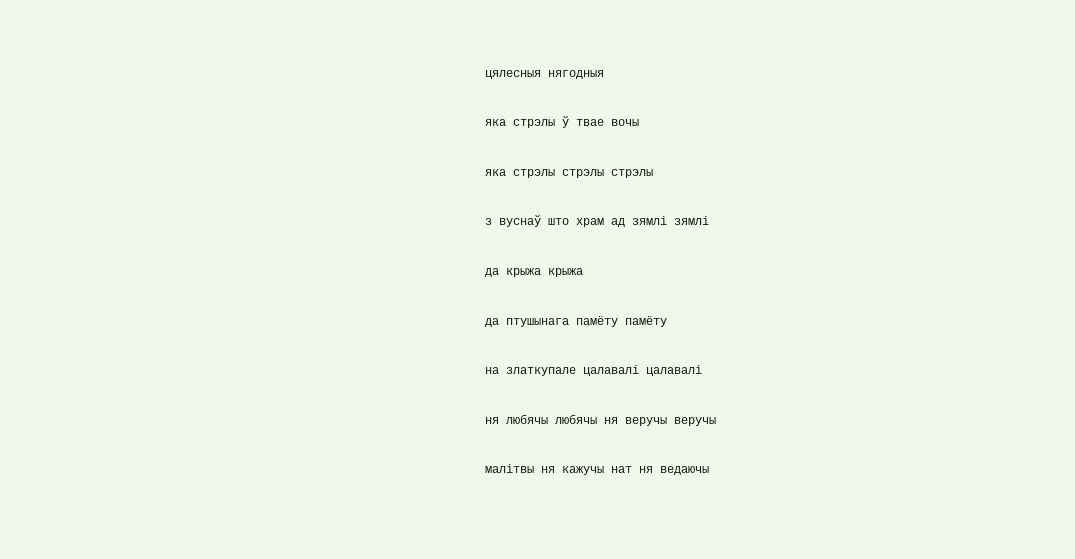цялесныя нягодныя

яка стрэлы ў твае вочы

яка стрэлы стрэлы стрэлы

з вуснаў што храм ад зямлі зямлі

да крыжа крыжа

да птушынага памёту памёту

на златкупале цалавалі цалавалі

ня любячы любячы ня веручы веручы

малітвы ня кажучы нат ня ведаючы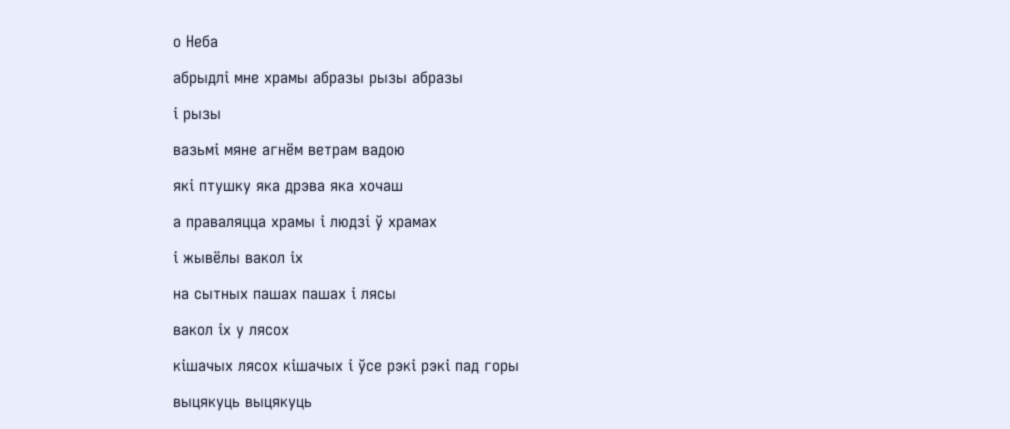о Неба

абрыдлі мне храмы абразы рызы абразы

і рызы

вазьмі мяне агнём ветрам вадою

які птушку яка дрэва яка хочаш

а праваляцца храмы і людзі ў храмах

і жывёлы вакол іх

на сытных пашах пашах і лясы

вакол іх у лясох

кішачых лясох кішачых і ўсе рэкі рэкі пад горы

выцякуць выцякуць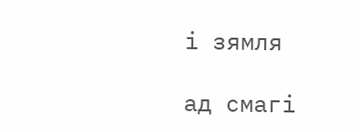і зямля

ад смагі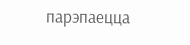парэпаецца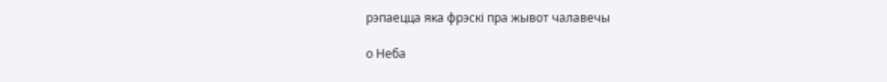рэпаецца яка фрэскі пра жывот чалавечы

о Неба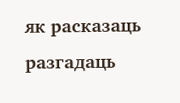як расказаць разгадаць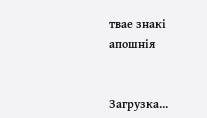твае знакі апошнія


Загрузка...